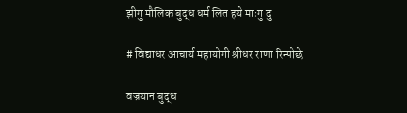झीगु मौलिक बुद्ध धर्म लित हये माःगु दु

# विद्याधर आचार्य महायोगी श्रीधर राणा रिन्पोछे

वज्रयान बुद्ध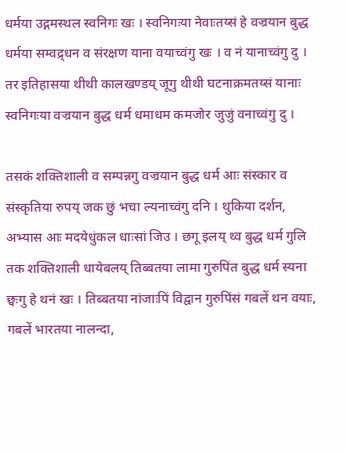धर्मया उद्गमस्थल स्वनिगः खः । स्वनिगःया नेवाःतय्सं हे वज्रयान बुद्ध धर्मया सम्वद्र्धन व संरक्षण याना वयाच्वंगु खः । व नं यानाच्वंगु दु । तर इतिहासया थीथी कालखण्डय् जूगु थीथी घटनाक्रमतय्सं यानाः स्वनिगःया वज्रयान बुद्ध धर्म धमाधम कमजोर जुजुं वनाच्वंगु दु ।

तसकं शक्तिशाली व सम्पन्नगु वज्रयान बुद्ध धर्म आः संस्कार व संस्कृतिया रुपय् जक छुं भचा ल्यनाच्वंगु दनि । थुकिया दर्शन, अभ्यास आः मदयेधुंकल धाःसां जिउ । छगू इलय् थ्व बुद्ध धर्म गुलि तक शक्तिशाली धायेबलय् तिब्बतया लामा गुरुपिंत बुद्ध धर्म स्यना छ्वःगु हे थनं खः । तिब्बतया नांजाःपिं विद्वान गुरुपिंसं गबलें थन वयाः, गबलें भारतया नालन्दा,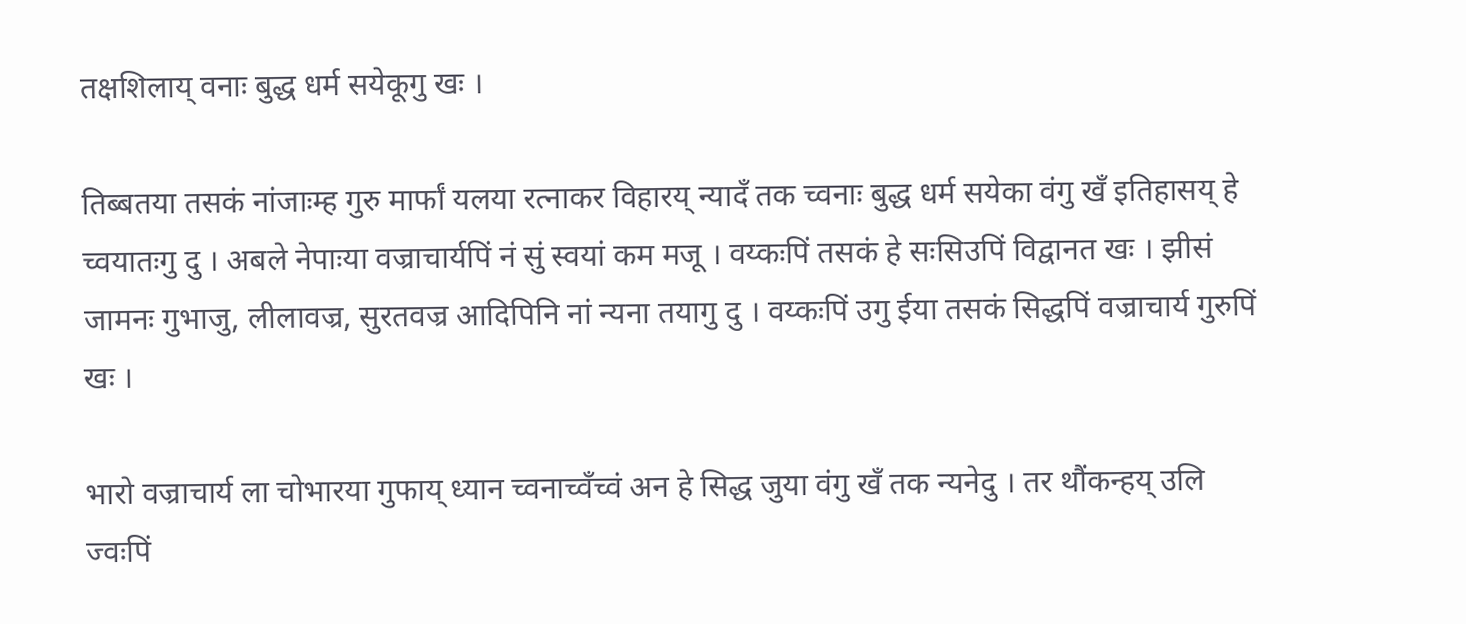तक्षशिलाय् वनाः बुद्ध धर्म सयेकूगु खः ।

तिब्बतया तसकं नांजाःम्ह गुरु मार्फां यलया रत्नाकर विहारय् न्यादँ तक च्वनाः बुद्ध धर्म सयेका वंगु खँ इतिहासय् हे च्वयातःगु दु । अबले नेपाःया वज्राचार्यपिं नं सुं स्वयां कम मजू । वय्कःपिं तसकं हे सःसिउपिं विद्वानत खः । झीसं जामनः गुभाजु, लीलावज्र, सुरतवज्र आदिपिनि नां न्यना तयागु दु । वय्कःपिं उगु ईया तसकं सिद्धपिं वज्राचार्य गुरुपिं खः ।

भारो वज्राचार्य ला चोभारया गुफाय् ध्यान च्वनाच्वँच्वं अन हे सिद्ध जुया वंगु खँ तक न्यनेदु । तर थौंकन्हय् उलि ज्वःपिं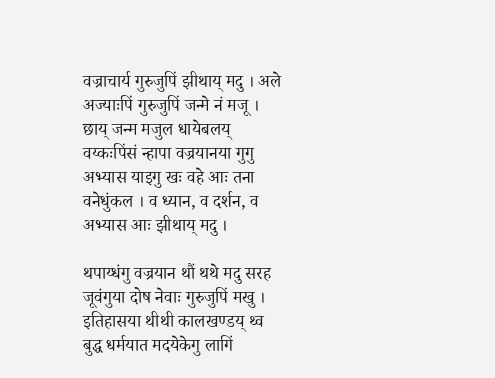वज्राचार्य गुरुजुपिं झीथाय् मदु । अले अज्याःपिं गुरुजुपिं जन्मे नं मजू । छाय् जन्म मजुल धायेबलय् वय्कःपिंसं न्हापा वज्रयानया गुगु अभ्यास याइगु खः वहे आः तना वनेधुंकल । व ध्यान, व दर्शन, व अभ्यास आः झीथाय् मदु ।

थपाय्धंगु वज्रयान थौं थथे मदु सरह जूवंगुया दोष नेवाः गुरुजुपिं मखु । इतिहासया थीथी कालखण्डय् थ्व बुद्ध धर्मयात मदयेकेगु लागिं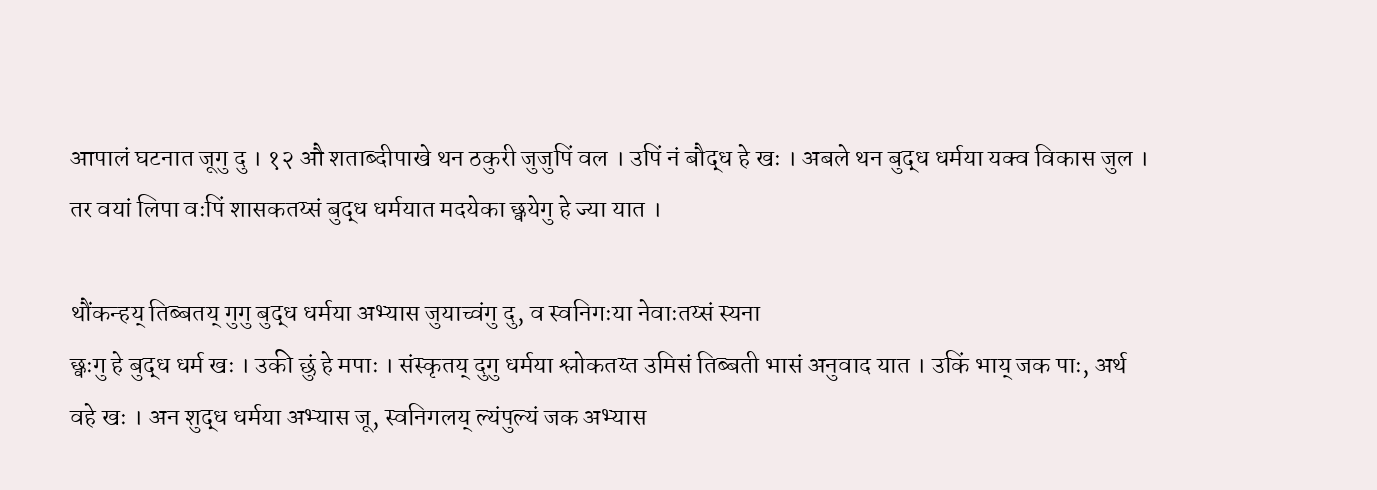आपालं घटनात जूगु दु । १२ औ शताब्दीपाखे थन ठकुरी जुजुपिं वल । उपिं नं बौद्ध हे खः । अबले थन बुद्ध धर्मया यक्व विकास जुल । तर वयां लिपा वःपिं शासकतय्सं बुद्ध धर्मयात मदयेका छ्वयेगु हे ज्या यात ।

थौंकन्हय् तिब्बतय् गुगु बुद्ध धर्मया अभ्यास जुयाच्वंगु दु, व स्वनिगःया नेवाःतय्सं स्यना
छ्वःगु हे बुद्ध धर्म खः । उकी छुं हे मपाः । संस्कृतय् दुगु धर्मया श्लोकतय्त उमिसं तिब्बती भासं अनुवाद यात । उकिं भाय् जक पाः, अर्थ वहे खः । अन शुद्ध धर्मया अभ्यास जू, स्वनिगलय् ल्यंपुल्यं जक अभ्यास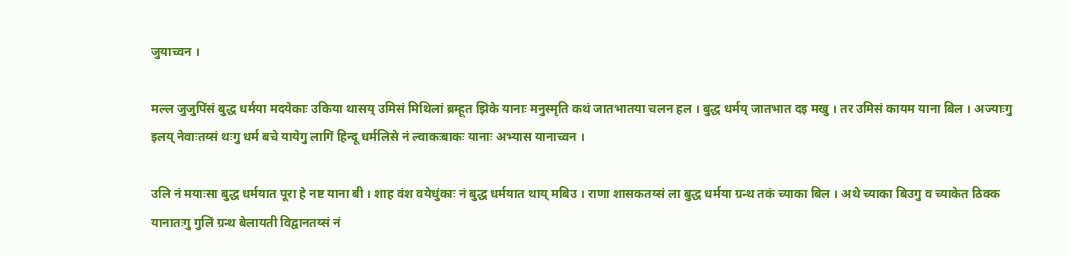जुयाच्वन ।

मल्ल जुजुपिंसं बुद्ध धर्मया मदयेकाः उकिया थासय् उमिसं मिथिलां ब्रम्हूत झिके यानाः मनुस्मृति कथं जातभातया चलन हल । बुद्ध धर्मय् जातभात दइ मखु । तर उमिसं कायम याना बिल । अज्याःगु इलय् नेवाःतय्सं थःगु धर्म बचे यायेगु लागिं हिन्दू धर्मलिसे नं ल्वाकःबाकः यानाः अभ्यास यानाच्वन ।

उलि नं मयाःसा बुद्ध धर्मयात पूरा हे नष्ट याना बी । शाह वंश वयेधुंकाः नं बुद्ध धर्मयात थाय् मबिउ । राणा शासकतय्सं ला बुद्ध धर्मया ग्रन्थ तकं च्याका बिल । अथे च्याका बिउगु व च्याकेत ठिक्क यानातःगु गुलिं ग्रन्थ बेलायती विद्वानतय्सं नं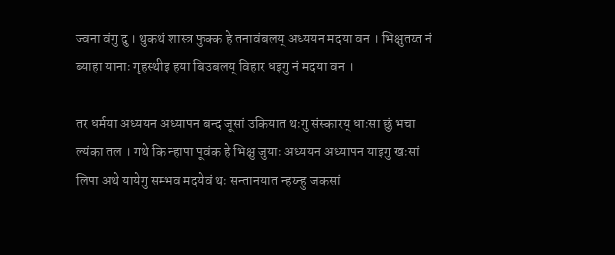ज्वना वंगु दु । थुकथं शास्त्र फुक्क हे तनावंबलय् अध्ययन मदया वन । भिक्षुतय्त नं ब्याहा यानाः गृहस्थीइ हया बिउबलय् विहार धइगु नं मदया वन ।

तर धर्मया अध्ययन अध्यापन बन्द जूसां उकियात थःगु संस्कारय् धाःसा छुं भचा ल्यंका तल । गथे कि न्हापा पूवंक हे भिक्षु जुयाः अध्ययन अध्यापन याइगु खःसां लिपा अथे यायेगु सम्भव मदयेवं थः सन्तानयात न्हय्न्हु जकसां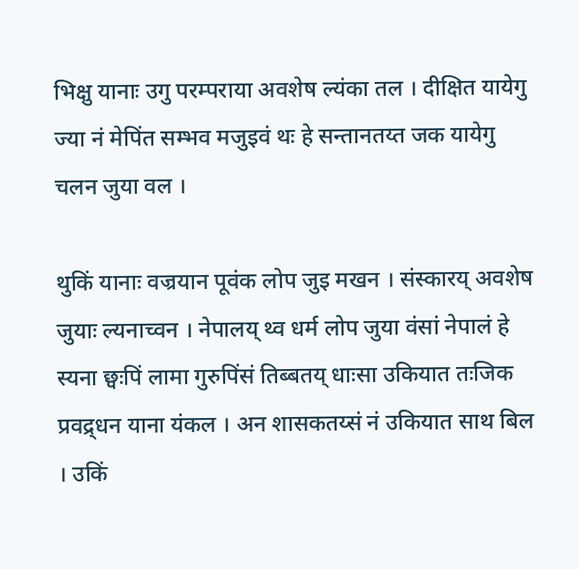भिक्षु यानाः उगु परम्पराया अवशेष ल्यंका तल । दीक्षित यायेगु ज्या नं मेपिंत सम्भव मजुइवं थः हे सन्तानतय्त जक यायेगु चलन जुया वल ।

थुकिं यानाः वज्रयान पूवंक लोप जुइ मखन । संस्कारय् अवशेष जुयाः ल्यनाच्वन । नेपालय् थ्व धर्म लोप जुया वंसां नेपालं हे स्यना छ्वःपिं लामा गुरुपिंसं तिब्बतय् धाःसा उकियात तःजिक प्रवद्र्धन याना यंकल । अन शासकतय्सं नं उकियात साथ बिल । उकिं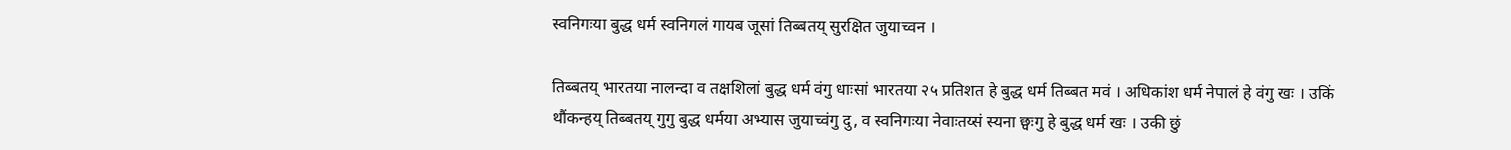स्वनिगःया बुद्ध धर्म स्वनिगलं गायब जूसां तिब्बतय् सुरक्षित जुयाच्वन ।

तिब्बतय् भारतया नालन्दा व तक्षशिलां बुद्ध धर्म वंगु धाःसां भारतया २५ प्रतिशत हे बुद्ध धर्म तिब्बत मवं । अधिकांश धर्म नेपालं हे वंगु खः । उकिं थौंकन्हय् तिब्बतय् गुगु बुद्ध धर्मया अभ्यास जुयाच्वंगु दु, व स्वनिगःया नेवाःतय्सं स्यना छ्वःगु हे बुद्ध धर्म खः । उकी छुं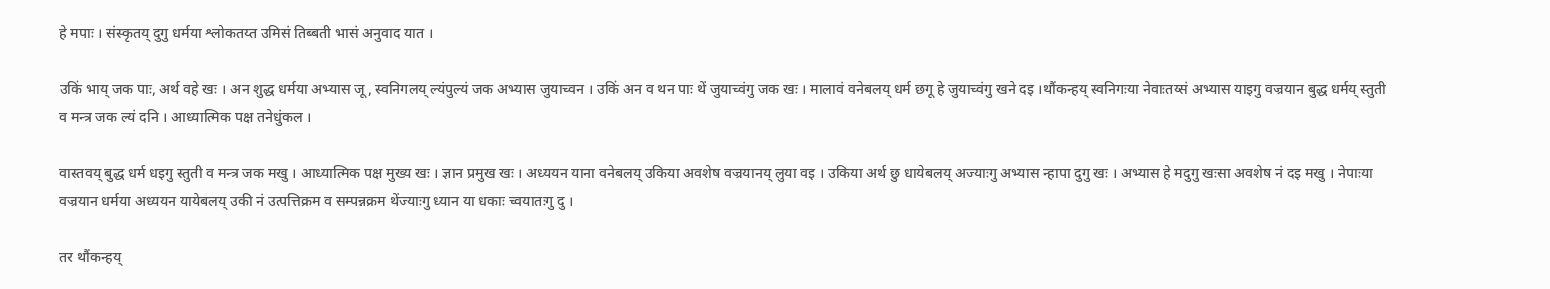हे मपाः । संस्कृतय् दुगु धर्मया श्लोकतय्त उमिसं तिब्बती भासं अनुवाद यात ।

उकिं भाय् जक पाः, अर्थ वहे खः । अन शुद्ध धर्मया अभ्यास जू, स्वनिगलय् ल्यंपुल्यं जक अभ्यास जुयाच्वन । उकिं अन व थन पाः थें जुयाच्वंगु जक खः । मालावं वनेबलय् धर्म छगू हे जुयाच्वंगु खने दइ ।थौंकन्हय् स्वनिगःया नेवाःतय्सं अभ्यास याइगु वज्रयान बुद्ध धर्मय् स्तुती व मन्त्र जक ल्यं दनि । आध्यात्मिक पक्ष तनेधुंकल ।

वास्तवय् बुद्ध धर्म धइगु स्तुती व मन्त्र जक मखु । आध्यात्मिक पक्ष मुख्य खः । ज्ञान प्रमुख खः । अध्ययन याना वनेबलय् उकिया अवशेष वज्रयानय् लुया वइ । उकिया अर्थ छु धायेबलय् अज्याःगु अभ्यास न्हापा दुगु खः । अभ्यास हे मदुगु खःसा अवशेष नं दइ मखु । नेपाःया वज्रयान धर्मया अध्ययन यायेबलय् उकी नं उत्पत्तिक्रम व सम्पन्नक्रम थेंज्याःगु ध्यान या धकाः च्वयातःगु दु ।

तर थौंकन्हय्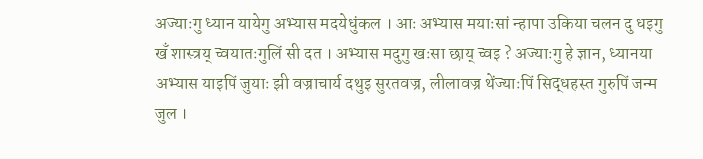अज्याःगु ध्यान यायेगु अभ्यास मदयेधुंकल । आः अभ्यास मयाःसां न्हापा उकिया चलन दु धइगु खँ शास्त्रय् च्वयातःगुलिं सी दत । अभ्यास मदुगु खःसा छाय् च्वइ ? अज्याःगु हे ज्ञान, ध्यानया अभ्यास याइपिं जुयाः झी वज्राचार्य दथुइ सुरतवज्र, लीलावज्र थेंज्याःपिं सिद्धहस्त गुरुपिं जन्म जुल ।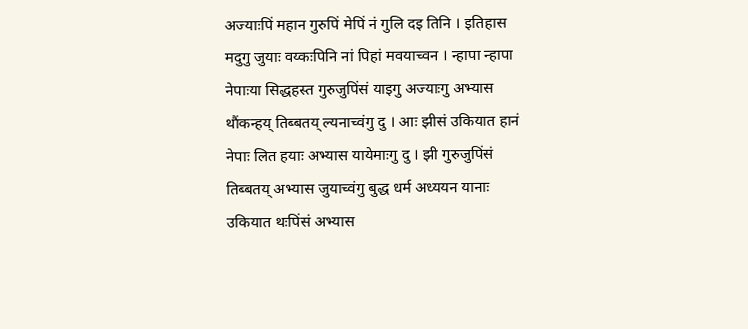अज्याःपिं महान गुरुपिं मेपिं नं गुलि दइ तिनि । इतिहास मदुगु जुयाः वय्कःपिनि नां पिहां मवयाच्वन । न्हापा न्हापा नेपाःया सिद्धहस्त गुरुजुपिंसं याइगु अज्याःगु अभ्यास थौंकन्हय् तिब्बतय् ल्यनाच्वंगु दु । आः झीसं उकियात हानं नेपाः लित हयाः अभ्यास यायेमाःगु दु । झी गुरुजुपिंसं तिब्बतय् अभ्यास जुयाच्वंगु बुद्ध धर्म अध्ययन यानाः उकियात थःपिंसं अभ्यास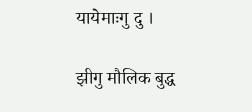यायेमाःगु दु ।

झीगु मौलिक बुद्ध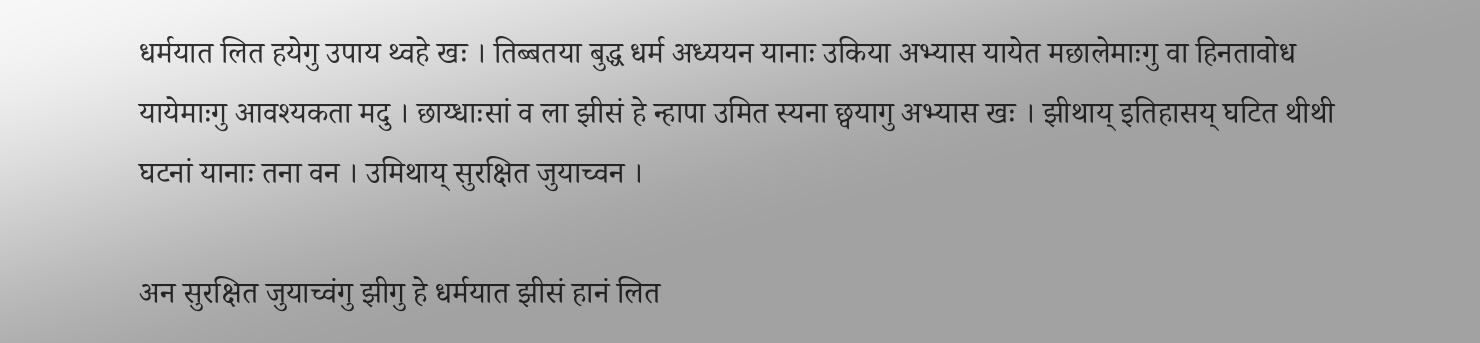धर्मयात लित हयेगु उपाय थ्वहे खः । तिब्बतया बुद्ध धर्म अध्ययन यानाः उकिया अभ्यास यायेत मछालेमाःगु वा हिनतावोध यायेमाःगु आवश्यकता मदु । छाय्धाःसां व ला झीसं हे न्हापा उमित स्यना छ्वयागु अभ्यास खः । झीथाय् इतिहासय् घटित थीथी घटनां यानाः तना वन । उमिथाय् सुरक्षित जुयाच्वन ।

अन सुरक्षित जुयाच्वंगु झीगु हे धर्मयात झीसं हानं लित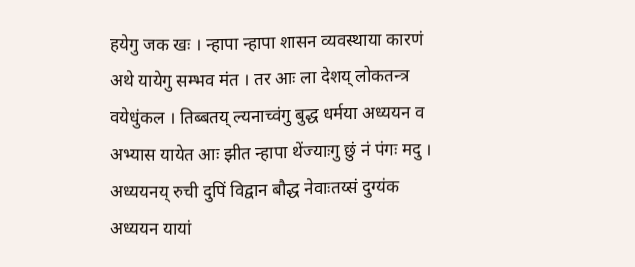हयेगु जक खः । न्हापा न्हापा शासन व्यवस्थाया कारणं अथे यायेगु सम्भव मंत । तर आः ला देशय् लोकतन्त्र वयेधुंकल । तिब्बतय् ल्यनाच्वंगु बुद्ध धर्मया अध्ययन व अभ्यास यायेत आः झीत न्हापा थेंज्याःगु छुं नं पंगः मदु ।
अध्ययनय् रुची दुपिं विद्वान बौद्ध नेवाःतय्सं दुग्यंक अध्ययन यायां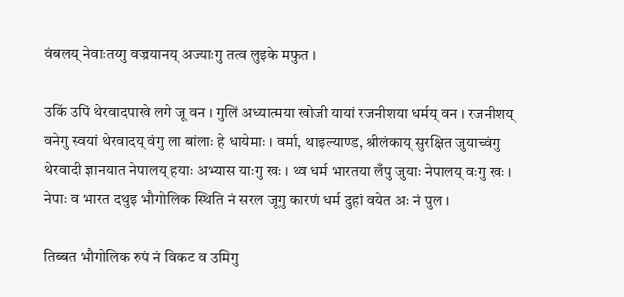वंबलय् नेवाःतय्गु वज्रयानय् अज्याःगु तत्व लुइके मफुत ।

उकिं उपिं थेरवादपाखे लगे जू वन । गुलिं अध्यात्मया खोजी यायां रजनीशया धर्मय् वन । रजनीशय् वनेगु स्वयां थेरवादय् वंगु ला बांलाः हे धायेमाः । वर्मा, थाइल्याण्ड, श्रीलंकाय् सुरक्षित जुयाच्वंगु थेरवादी ज्ञानयात नेपालय् हयाः अभ्यास याःगु खः । थ्व धर्म भारतया लँपु जुयाः नेपालय् वःगु खः । नेपाः व भारत दथुइ भौगोलिक स्थिति नं सरल जूगु कारणं धर्म दुहां वयेत अः नं पुल ।

तिब्बत भौगोलिक रुपं नं विकट व उमिगु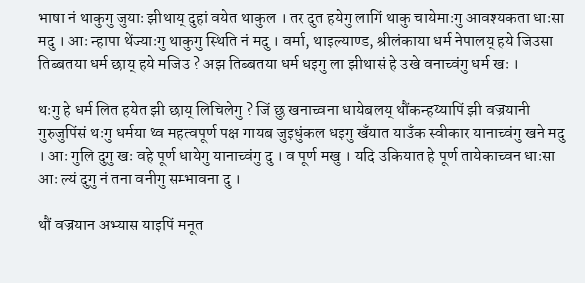भाषा नं थाकुगु जुयाः झीथाय् दुहां वयेत थाकुल । तर दुत हयेगु लागिं थाकु चायेमाःगु आवश्यकता धाःसा मदु । आः न्हापा थेंज्याःगु थाकुगु स्थिति नं मदु । वर्मा, थाइल्याण्ड, श्रीलंकाया धर्म नेपालय् हये जिउसा तिब्बतया धर्म छाय् हये मजिउ ? अझ तिब्बतया धर्म धइगु ला झीथासं हे उखे वनाच्वंगु धर्म खः ।

थःगु हे धर्म लित हयेत झी छाय् लिचिलेगु ? जिं छु खनाच्वना धायेबलय् थौंकन्हय्यापिं झी वज्रयानी गुरुजुपिंसं थःगु धर्मया थ्व महत्वपूर्ण पक्ष गायब जुइधुंकल धइगु खँयात याउँक स्वीकार यानाच्वंगु खने मदु । आः गुलि दुगु खः वहे पूर्ण धायेगु यानाच्वंगु दु । व पूर्ण मखु । यदि उकियात हे पूर्ण तायेकाच्वन धाःसा आः ल्यं दुगु नं तना वनीगु सम्भावना दु ।

थौं वज्रयान अभ्यास याइपिं मनूत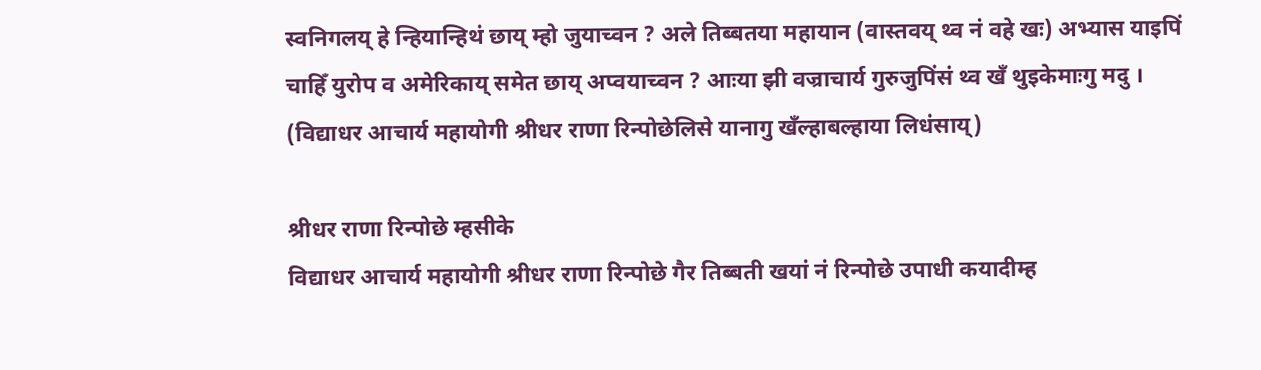स्वनिगलय् हे न्हियान्हिथं छाय् म्हो जुयाच्वन ? अले तिब्बतया महायान (वास्तवय् थ्व नं वहे खः) अभ्यास याइपिं चाहिँ युरोप व अमेरिकाय् समेत छाय् अप्वयाच्वन ? आःया झी वज्राचार्य गुरुजुपिंसं थ्व खँ थुइकेमाःगु मदु ।
(विद्याधर आचार्य महायोगी श्रीधर राणा रिन्पोछेलिसे यानागु खँल्हाबल्हाया लिधंसाय्)

श्रीधर राणा रिन्पोछे म्हसीके
विद्याधर आचार्य महायोगी श्रीधर राणा रिन्पोछे गैर तिब्बती खयां नं रिन्पोछे उपाधी कयादीम्ह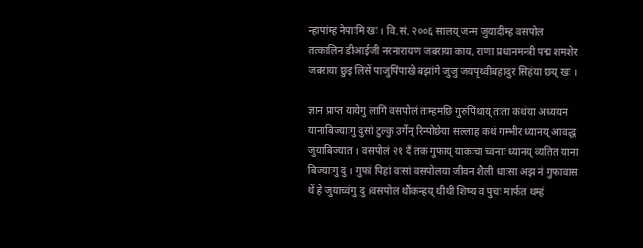न्हापांम्ह नेपाःमि खः । वि.सं. २००६ सालय् जन्म जुयादीम्ह वसपोल तत्कालिन डीआईजी नरनारायण जबराया काय, राणा प्रधानमन्त्री पद्म शमशेर जबराया छुइ लिसें पाजुपिंपाखे बझांगे जुजु जयपृथ्वीबहादुर सिहंया छय् खः ।

ज्ञान प्राप्त यायेगु लागिं वसपोलं तःम्हमछि गुरुपिंथाय् तःता कथंया अध्ययन यानाबिज्याःगु दुसां टुल्कु उर्गेन् रिन्पोछेया सल्लाह कथं गम्भीर ध्यानय् आवद्ध जुयाबिज्यात । वसपोलं २१ दँ तक गुफाय् याकःचा च्वनाः ध्यानय् व्यतित याना बिज्याःगु दु । गुफां पिहां वःसां वसपोलया जीवन शैली धाःसा अझ नं गुफावास थें हे जुयाच्वंगु दु ।वसपोल थौंकन्हय् थीथी शिष्य व पुचः मार्फत थम्हं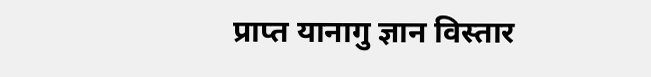प्राप्त यानागु ज्ञान विस्तार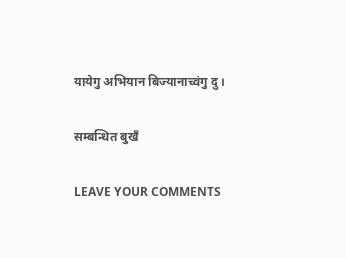यायेगु अभियान बिज्यानाच्वंगु दु ।

सम्बन्धित बुखँ

LEAVE YOUR COMMENTS